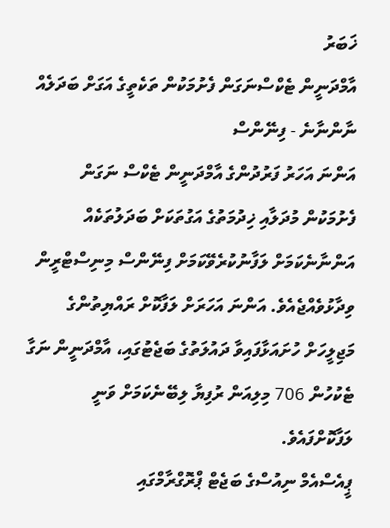ޚަބަރު
އާމްދަނީން ޓެކްސްނަގަން ފެށުމަކުން ތަކެތީގެ އަގަށް ބަދަލެއް ނާންނާނެ - ފިނޭންސް
އަންނަ އަހަރު ފަރުދުންގެ އާމްދަނީން ޓެކްސް ނަގަން ފެށުމަކުން މުދަލާއި ޚިދުމަތުގެ އަގުތަކަށް ބަދަލުތަކެއް އަންނާނެކަމަށް ލަފާނުކުރެވޭކަމަށް ފިނޭންސް މިނިސްޓްރީން ވިދާޅުވެއްޖެއެވެ. އަންނަ އަހަރަށް ލަފާކޮށް ރައްޔިތުންގެ މަޖިލީހަށް ހުށައަޅާފައިވާ ދައުލަތުގެ ބަޖެޓުގައި، އާމްދަނީން ނަގާ ޓެކުހުން 706 މިލިއަން ރުފިޔާ ލިބޭނެކަމަށް ވަނީ ލަފާކޮށްފައެވެ.
ޕީއެސްއެމް ނިއުސްގެ ބަޖެޓް ޕްރޮގްރާމްގައި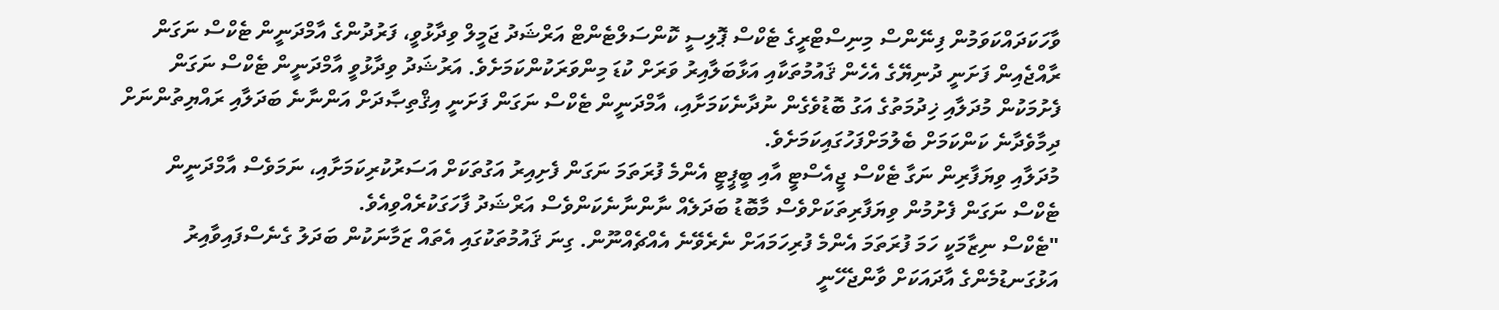ވާހަކަދައްކަވަމުން ފިނޭންސް މިނިސްޓްރީގެ ޓެކްސް ޕޮލިސީ ކޮންސަލްޓެންޓް އަރްޝަދު ޖަމީލް ވިދާޅުވީ، ފަރުދުންގެ އާމްދަނީން ޓެކްސް ނަގަން ރާއްޖެއިން ފަށަނީ ދުނިޔޭގެ އެހެން ޤައުމުތަކާއި އަޅާބަލާއިރު ވަރަށް ކުޑަ މިންވަރަކުންކަމަށެވެ. އަރުޝަދު ވިދާޅުވީ އާމްދަނީން ޓެކްސް ނަގަން ފެށުމަކުން މުދަލާއި ޚިދުމަތުގެ އަގު ބޮޑުވެގެން ނުދާނެކަމަށާއި، އާމްދަނީން ޓެކްސް ނަގަން ފަށަނީ އިޤްތިޞާދަށް އަންނާނެ ބަދަލާއި ރައްޔިތުންނަށް ދިމާވެދާނެ ކަންކަމަށް ބެލުމަށްފަހުގައިކަމަށެވެ.
މުދަލާއި ވިޔަފާރިން ނަގާ ޓެކްސް ޖީއެސްޓީ އާއި ބީޕީޓީ އެންމެ ފުރަތަމަ ނަގަން ފެށިއިރު އަގުތަކަށް އަސަރުކުރިކަމަށާއި، ނަމަވެސް އާމްދަނީން ޓެކްސް ނަގަން ފެށުމުން ވިޔަފާރިތަކަށްވެސް މާބޮޑު ބަދަލެއް ނާންނާނެކަންވެސް އަރްޝަދު ފާހަގަކުރެއްވިއެވެ.
"ޓެކްސް ނިޒާމަކީ ހަމަ ފުރަތަމަ އެންމެ ފުރިހަމައަށް ނެރެވޭނެ އެއްޗެއްނޫން. ގިނަ ޤައުމުތަކުގައި އެތައް ޒަމާނަކުން ބަދަލު ގެނެސްފައިވާއިރު އަޅުގަނޑުމެންގެ އާދައަކަށް ވާންޖެހޭނީ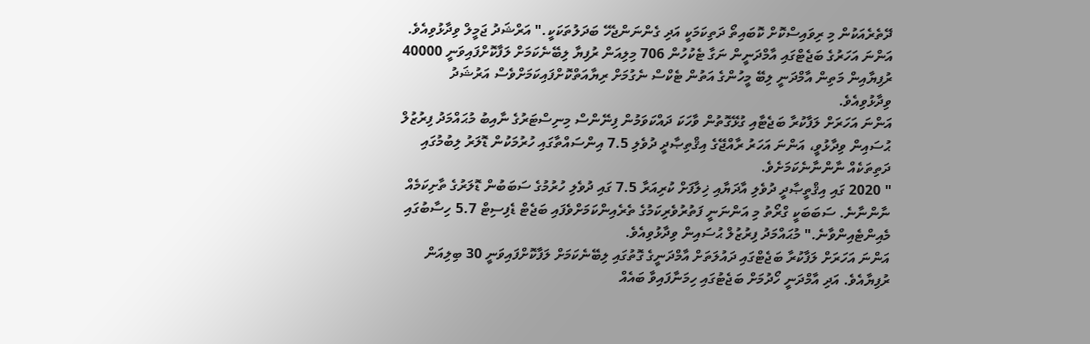ދޭތެރެއަކުން މި ރިވައިސްކޮށް ކޮބައިތޯ ދަތިކަމަކީ އަދި ގެންނަންޖެހޭ ބަދަލުތަކަކީ." އަރްޝަދު ޖަމީލް ވިދާޅުވިއެވެ.
އަންނަ އަހަރުގެ ބަޖެޓްގައި އާމްދަނީން ނަގާ ޓެކުހުން 706 މިލިއަން ރުފިޔާ ލިބޭނެކަމަށް ލަފާކޮށްފައިވަނީ 40000 ރުފިޔާއިން މަތިން އާމްދަނީ ލިބޭ މީހުންގެ އަތުން ޓެކްސް ނެގުމަށް ރިޔާއަތްކޮށްފައިކަމަށްވެސް އަރުޝަދު ވިދާޅުވިއެވެ.
އަންނަ އަހަރަށް ލަފާކުރާ ބަޖެޓާއި ގުޅޭގޮތުން ވާހަކަ ދައްކަވަމުން ފިނޭންސް މިނިސްޓަރުގެ ނާއިބު މުޙައްމަދު ފިރުޒުލް ޙުސައިން ވިދާޅުވީ، އަންނަ އަހަރު ރާއްޖޭގެ އިޤްތިޞާދީ ދުވެލި 7.5 އިންސައްތާގައި ހުރުމަކުން ޑޮލަރު ލިބުމުގައި ދަތިތަކެއް ނާންނާނެކަމަށެވެ.
" 2020 ގައި އިޤްތީޞާދީ ދުވެލި އާދަޔާއި ޚިލާފަށް ކުރިއަރާ 7.5 ގައި ދުވެލި ހުރުމުގެ ސަބަބުން ޑޮލަރުގެ ތާށިކަމެއް ނާންނާނެ. ސަބަބަކީ ގްރޯތު މި އަންނަނީ ފަތުރުވެރިކަމުގެ ތެރެއިންކަމަށްވެފައި ބަޖެޓް ޑެފިސިޓް 5.7 ހިސާބުގައި މެއިންޓެއިންވާނެ." މުޙައްމަދު ފިރުޒުލް ޙުސައިން ވިދާޅުވިއެވެ.
އަންނަ އަހަރަށް ލަފާކުރާ ބަޖެޓްގައި ދައުލަތަށް އާމްދަނީގެ ގޮތުގައި ލިބޭނެކަމަށް ލަފާކޮށްފައިވަނީ 30 ބިލިއަން ރުފިޔާއެވެ. އަދި އާމްދަނީ ހޯދުމަށް ބަޖެޓުގައި ހިމަނާފައިވާ ބައެއް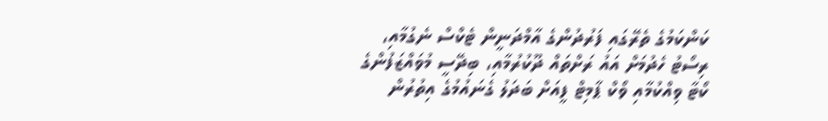ކަންކަމުގެ ތެރޭގައި ފަރުދުންގެ އާމްދަނީން ޓެކްސް ނެގުމާއި، ރިސޯޓު ހެދުމަށް އައު ރަށްތައް ދޫކުރުމާއި، ބިދޭސީ މުވައްޒަފުންގެ ކޯޓާ ވިއްކުމާއި ވޯކް ޕާމިޓް ފީއަށް ބަދަލު ގެނައުމުގެ އިތުރުން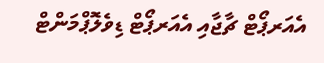އެއަރޕޯޓް ޗާޖާއި އެއަރޕޯޓް ޑިވެލޮޕްމަންޓް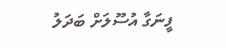ފީނަގާ އުސޫލަށް ބަދަލު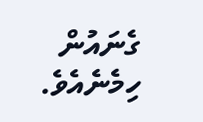ގެނައުން ހިމެނެއެވެ.